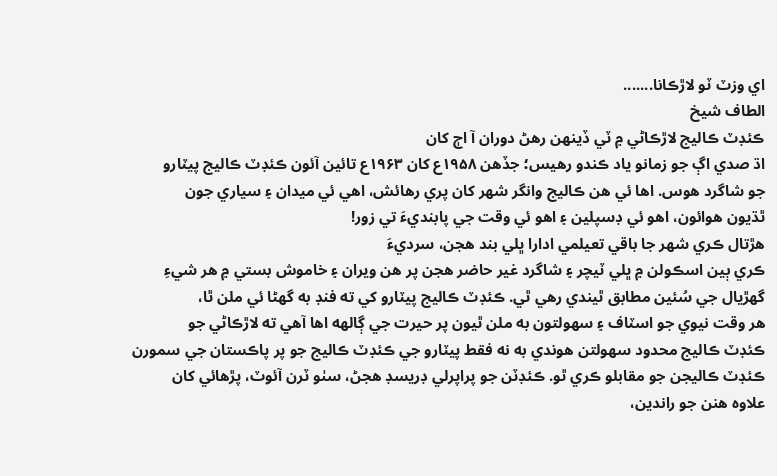اي وزٽ ٽو لاڙڪانا.......
الطاف شيخ
ڪئڊٽ ڪاليج لاڙڪاڻي ۾ ٽي ڏينهن رهڻ دوران آ اڄ کان
اڌ صدي اڳ جو زمانو ياد ڪندو رهيس؛ جڏهن ۱۹۵۸ع کان ۱۹۶۳ع تائين آئون ڪئڊٽ ڪاليج پيٽارو
جو شاگرد هوس. اها ئي هن ڪاليج وانگر شهر کان پري رهائش، اهي ئي ميدان ۽ سياري جون
ٿڌيون هوائون، اهو ئي ڊسپلين ۽ اهو ئي وقت جي پابنديءَ تي زور!
هڙتال ڪري شهر جا باقي تعيلمي ادارا ڀلي بند هجن، سرديءَ
ڪري ٻين اسڪولن ۾ ڀلي ٽيچر ۽ شاگرد غير حاضر هجن پر هن ويران ۽ خاموش بستي ۾ هر شيءِ
گهڙيال جي سُئين مطابق ٿيندي رهي ٿي. ڪئڊٽ ڪاليج پيٽارو کي ته فنڊ به گهڻا ئي ملن ٿا،
هر وقت نيوي جو اسٽاف ۽ سهولتون به ملن ٿيون پر حيرت جي ڳالهه اها آهي ته لاڙڪاڻي جو
ڪئڊٽ ڪاليج محدود سهولتن هوندي به نه فقط پيٽارو جي ڪئڊٽ ڪاليج جو پر پاڪستان جي سمورن
ڪئڊٽ ڪاليجن جو مقابلو ڪري ٿو. ڪئڊٽن جو پراپرلي ڊريسڊ هجڻ، سٺو ٽرن آئوٽ، پڙهائي کان
علاوه هنن جو راندين،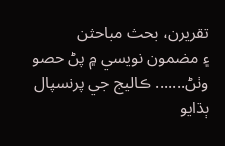تقريرن، بحث مباحثن
۽ مضمون نويسي ۾ پڻ حصو وٺڻ....... ڪاليج جي پرنسپال ٻڌايو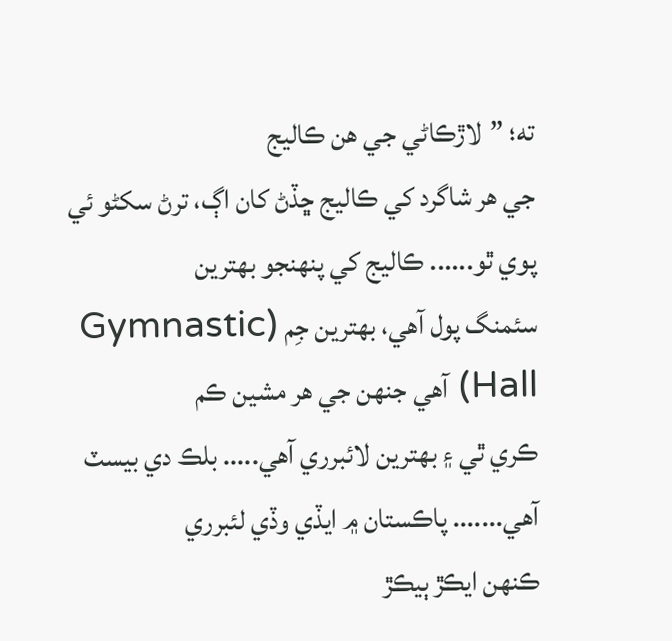ته؛ ”لاڙڪاڻي جي هن ڪاليج
جي هر شاگرد کي ڪاليج ڇڏڻ کان اڳ، ترڻ سکڻو ئي پوي ٿو...... ڪاليج کي پنهنجو بهترين
سئمنگ پول آهي، بهترين جِم (Gymnastic
Hall) آهي جنهن جي هر مشين ڪم
ڪري ٿي ۽ بهترين لائبرري آهي..... بلڪ دي بيسٽ آهي....... پاڪستان ۾ ايڏي وڏي لئبرري
ڪنهن ايڪڙ ٻيڪڙ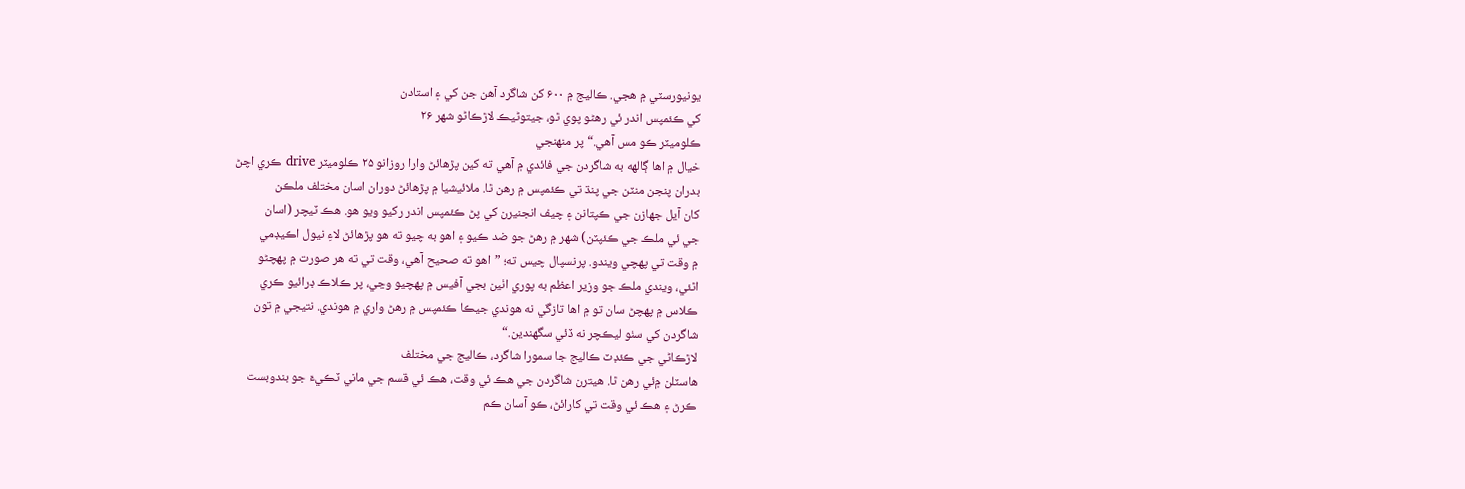يونيورسٽي ۾ هجي. ڪاليج ۾ ۶۰۰ کن شاگرد آهن جن کي ۽ استادن
کي ڪئمپس اندر ئي رهڻو پوي ٿو، جيتوڻيڪ لاڙڪاڻو شهر ۲۶
ڪلوميٽر ڪو مس آهي.“ پر منهنجي
خيال ۾ اها ڳالهه به شاگردن جي فائدي ۾ آهي ته کين پڙهائڻ وارا روزانو ۲۵ ڪلوميٽر drive ڪري اچڻ
بدران پنجن منٽن جي پنڌ تي ڪئمپس ۾ رهن ٿا. ملائيشيا ۾ پڙهائڻ دوران اسان مختلف ملڪن
کان آيل جهازن جي ڪپتانن ۽ چيف انجنيرن کي پڻ ڪئمپس اندر رکيو ويو هو. هڪ ٽيچر (اسان
جي ئي ملڪ جي ڪئپٽن) شهر ۾ رهڻ جو ضد ڪيو ۽ اهو به چيو ته هو پڙهائڻ لاءِ نيول اڪيڊمي
۾ وقت تي پهچي ويندو. پرنسپال چيس ته؛ ”اهو ته صحيح آهي، وقت تي ته هر صورت ۾ پهچڻو
اٿئي، ويندي ملڪ جو وزير اعظم به پوري اٺين بجي آفيس ۾ پهچيو وڃي، پر ڪلاڪ ڊرائيو ڪري
ڪلاس ۾ پهچڻ سان تو ۾ اها تازگي نه هوندي جيڪا ڪئمپس ۾ رهڻ واري ۾ هوندي. نتيجي ۾ تون
شاگردن کي سٺو ليڪچر نه ڏئي سگهندين.“
لاڙڪاڻي جي ڪئڊٽ ڪاليج جا سمورا شاگرد، ڪاليج جي مختلف
هاسٽلن ۾ئي رهن ٿا. هيترن شاگردن جي هڪ ئي وقت، هڪ ئي قسم جي ماني ٽڪيءَ جو بندوبست
ڪرڻ ۽ هڪ ئي وقت تي کارائڻ، ڪو آسان ڪم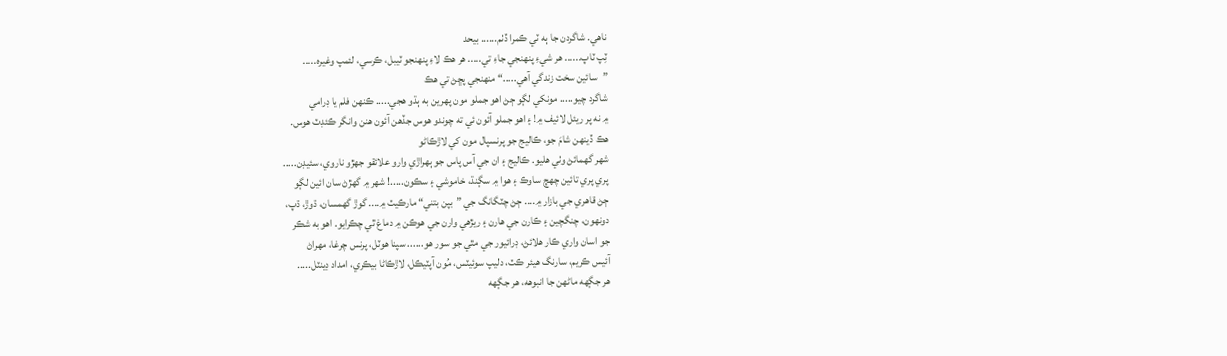ناهي. شاگردن جا ٻه ٽي ڪمرا ڏٺم...... بيحد
ٽِپ ٽاپ...... هر شيءِ پنهنجي جاءِ تي..... هر هڪ لاءِ پنهنجو ٽيبل، ڪرسي، لئمپ وغيره.....
”سائين سخت زندگي آهي.....“ منهنجي پڇڻ تي هڪ
شاگرد چيو..... مونکي لڳو ڄڻ اهو جملو مون پهرين به ٻڌو هجي..... ڪنهن فلم يا ڊرامي
۾ نه پر ريئل لائيف ۾! ۽ اهو جملو آئون ئي ته چوندو هوس جڏهن آئون هنن وانگر ڪئڊٽ هوس.
هڪ ڏينهن شامَ جو، ڪاليج جو پرنسپال مون کي لاڙڪاڻو
شهر گهمائڻ وٺي هليو. ڪاليج ۽ ان جي آس پاس جو ٻهراڙي وارو علائقو جهڙو ناروي، سئيڊن.....
پري پري تائين چهچ ساوڪ ۽ هوا ۾ سڳنڌ، خاموشي ۽ سڪون.....! شهر ۾ گهڙڻ سان ائين لڳو
ڄڻ قاهري جي بازار ۾.... ڄڻ چٽگانگ جي ”بپن بتني“ مارڪيٽ ۾.... گوڙ گهمسان، ڌوڙ، ڌپ،
دونهون، چنگچين ۽ ڪارن جي هارن ۽ ريڙهي وارن جي هوڪن ۾ دماغ ٿي چڪرايو. اهو به شڪر
جو اسان واري ڪار هلائڻ، ڊرائيور جي مٿي جو سور هو...... سپنا هوٽل، پرنس چرغا، مهراڻ
آئيس ڪريم، سارنگ هيئر ڪٽ، دليپ سوئيٽس، مُون آپٽيڪل، لاڙڪاڻا بيڪري، امداد ڊينٽل.....
هر جڳهه ماڻهن جا انبوهه، هر جڳهه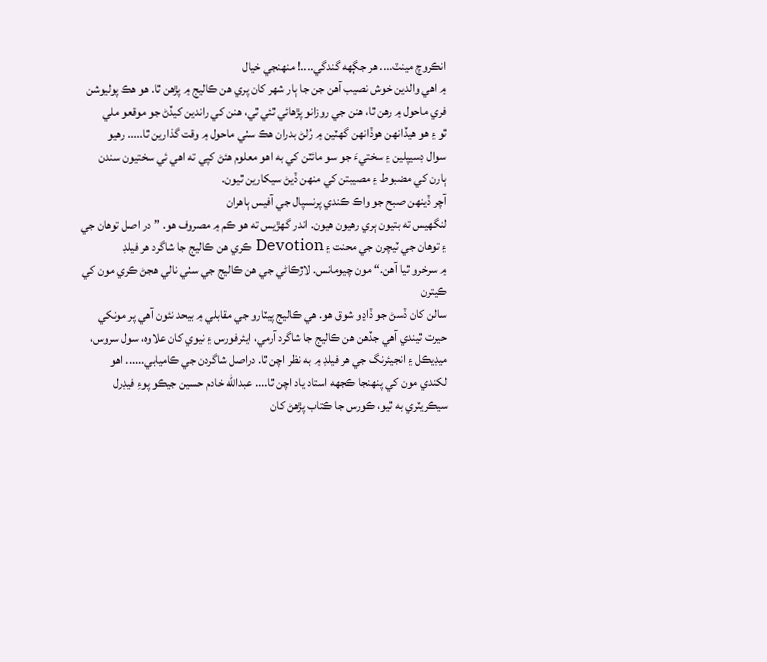انڪروچ مينٽ.... هر جڳهه گندگي....! منهنجي خيال
۾ اهي والدين خوش نصيب آهن جن جا ٻار شهر کان پري هن ڪاليج ۾ پڙهن ٿا. هو هڪ پوليوشن
فري ماحول ۾ رهن ٿا، هنن جي روزانو پڙهائي ٿئي ٿي، هنن کي راندين کيڏڻ جو موقعو ملي
ٿو ۽ هو هيڏانهن هوڏانهن گهٽين ۾ رُلڻ بدران هڪ سٺي ماحول ۾ وقت گذارين ٿا..... رهيو
سوال ڊسيپلين ۽ سختيءَ جو سو مائٽن کي به اهو معلوم هئڻ کپي ته اهي ئي سختيون سندن
ٻارن کي مضبوط ۽ مصيبتن کي منهن ڏيڻ سيکارين ٿيون.
آچر ڏينهن صبح جو واڪ ڪندي پرنسپال جي آفيس ٻاهران
لنگهيس ته بتيون ٻري رهيون هيون. اندر گهڙيس ته هو ڪم ۾ مصروف هو. ”در اصل توهان جي
۽ توهان جي ٽيچرن جي محنت ۽ Devotion ڪري هن ڪاليج جا شاگرد هر فيلڊ
۾ سرخرو ٿيا آهن.“ مون چيومانس. لاڙڪاڻي جي هن ڪاليج جي سٺي نالي هجڻ ڪري مون کي ڪيترن
سالن کان ڏسڻ جو ڏاڍو شوق هو. هي ڪاليج پيٽارو جي مقابلي ۾ بيحد نئون آهي پر مونکي
حيرت ٿيندي آهي جڏهن هن ڪاليج جا شاگرد آرمي، ايئرفورس ۽ نيوي کان علاوه، سول سروس،
ميڊيڪل ۽ انجيئرنگ جي هر فيلڊ ۾ به نظر اچن ٿا. دراصل شاگردن جي ڪاميابي...... اهو
لکندي مون کي پنهنجا ڪجهه استاد ياد اچن ٿا.... عبدالله خادم حسين جيڪو پوءِ فيڊرل
سيڪريٽري به ٿيو، ڪورس جا ڪتاب پڙهڻ کان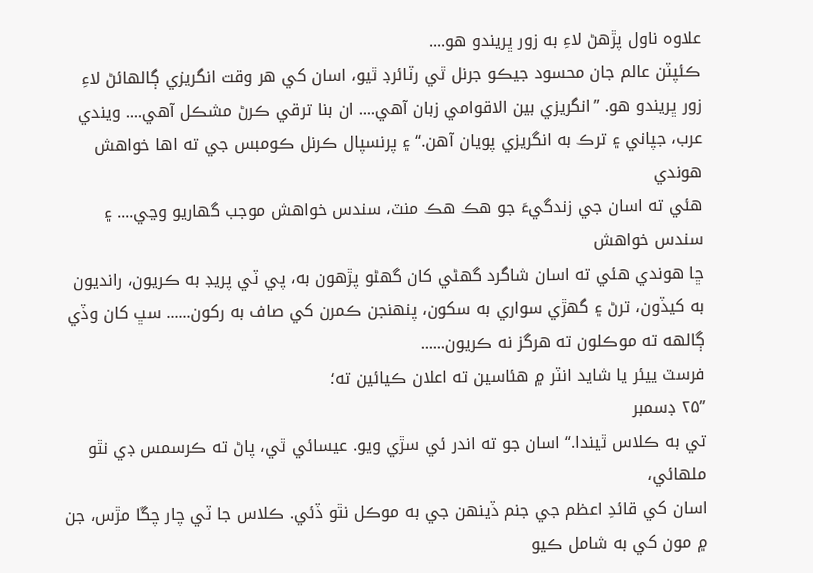علاوه ناول پڙهڻ لاءِ به زور ڀريندو هو....
ڪئپٽن عالم جان محسود جيڪو جرنل ٿي رٽائرڊ ٿيو، اسان کي هر وقت انگريزي ڳالهائڻ لاءِ
زور ڀريندو هو. ”انگريزي بين الاقوامي زبان آهي.... ان بنا ترقي ڪرڻ مشڪل آهي.... ويندي
عرب، جپاني ۽ ترڪ به انگريزي پويان آهن.“ ۽ پرنسپال ڪرنل ڪومبس جي ته اها خواهش هوندي
هئي ته اسان جي زندگيءَ جو هڪ هڪ منٽ، سندس خواهش موجب گهاريو وڃي.... ۽ سندس خواهش
ڇا هوندي هئي ته اسان شاگرد گهڻي کان گهڻو پڙهون به، پي ٽي پريڊ به ڪريون، رانديون
به کيڏون، ترڻ ۽ گهڙي سواري به سکون، پنهنجن ڪمرن کي صاف به رکون...... سڀ کان وڏي
ڳالهه ته موڪلون ته هرگز نه ڪريون......
فرسٽ ييئر يا شايد انٽر ۾ هئاسين ته اعلان ڪيائين ته؛
”۲۵ ڊسمبر
تي به ڪلاس ٿيندا.“ اسان جو ته اندر ئي سڙي ويو. عيسائي ٿي، پاڻ ته ڪرسمس ڊي نٿو ملهائي،
اسان کي قائدِ اعظم جي جنم ڏينهن جي به موڪل نٿو ڏئي. ڪلاس جا ٽي چار چڱا مڙس، جن
۾ مون کي به شامل ڪيو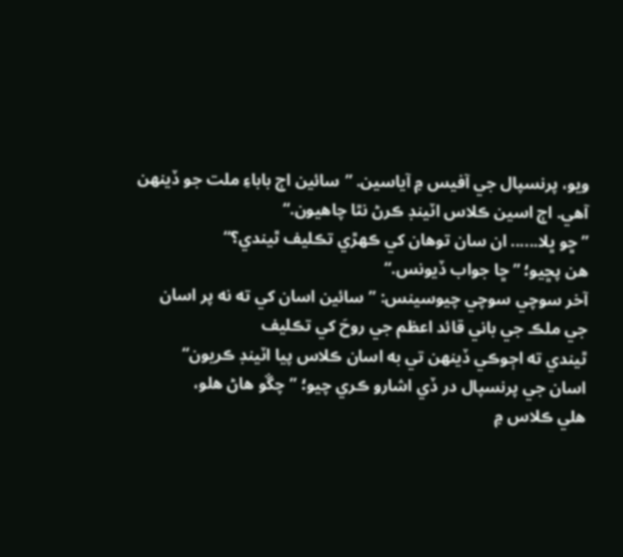ويو، پرنسپال جي آفيس ۾ آياسين. ”سائين اڄ باباءِ ملت جو ڏينهن
آهي. اڄ اسين ڪلاس اٽينڊ ڪرڻ نٿا چاهيون.“
”ڇو ڀلا...... ان سان توهان کي ڪهڙي تڪليف ٿيندي؟“
هن پڇيو؛ ”ڇا جواب ڏيونس.“
آخر سوچي سوچي چيوسينس: ”سائين اسان کي ته نه پر اسان
جي ملڪ جي باني قائد اعظم جي روحَ کي تڪليف
ٿيندي ته اڄوڪي ڏينهن تي به اسان ڪلاس پيا اٽينڊ ڪريون“
اسان جي پرنسپال در ڏي اشارو ڪري چيو؛ ”چڱو هاڻ هلو،
هلي ڪلاس ۾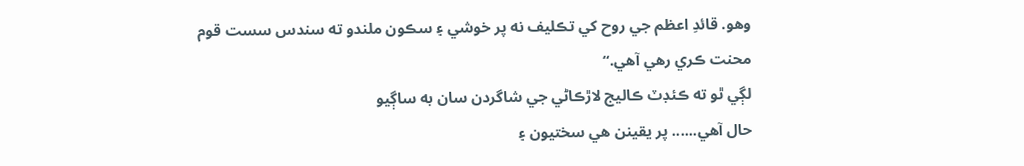وهو. قائدِ اعظم جي روح کي تڪليف نه پر خوشي ۽ سڪون ملندو ته سندس سست قوم
محنت ڪري رهي آهي.“
لڳي ٿو ته ڪئڊٽ ڪاليج لاڙڪاڻي جي شاگردن سان به ساڳيو
حال آهي...... پر يقينن هي سختيون ۽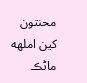محنتون کين املهه ماڻڪ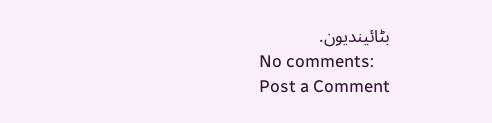بڻائينديون.
No comments:
Post a Comment